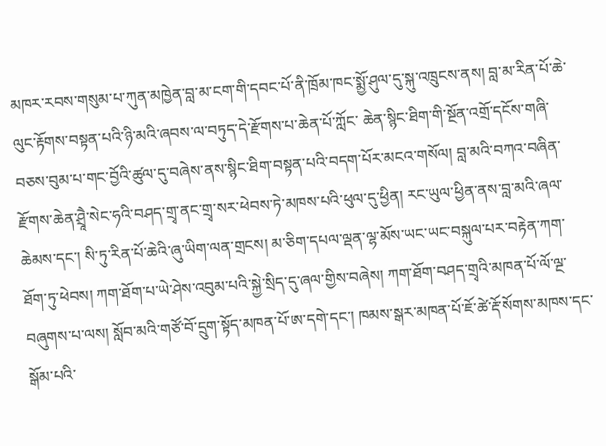མཁར་རབས་གསུམ་པ་ཀུན་མཁྱེན་བླ་མ་ངག་གི་དབང་པོ་ནི་ཁྲོམ་ཁང་སྨྱོ་ཤུལ་དུ་སྐུ་འཁྲུངས་ནས། བླ་མ་རིན་པོ་ཆེ་ལུང་རྟོགས་བསྟན་པའི་ཉི་མའི་ཞབས་ལ་བཏུད་དེ་རྫོགས་པ་ཆེན་པོ་ཀློང་ ཆེན་སྙིང་ཐིག་གི་སྔོན་འགྲོ་དངོས་གཞི་བཅས་བུམ་པ་གང་བྱོའི་ཚུལ་དུ་བཞེས་ནས་སྙིང་ཐིག་བསྟན་པའི་བདག་པོར་མངའ་གསོལ། བླ་མའི་བཀའ་བཞིན་རྫོགས་ཆེན་ཤྲཱཻ་སེང་ཧའི་བཤད་གྲྭ་ནང་གྲྭ་སར་ཕེབས་ཏེ་མཁས་པའི་ཕུལ་དུ་ཕྱིན། རང་ཡུལ་ཕྱིན་ནས་བླ་མའི་ཞལ་ཆེམས་དང་། སི་ཏུ་རིན་པོ་ཆེའི་ཞུ་ཡིག་ལན་གྲངས། མ་ཅིག་དཔལ་ལྡན་ལྷ་མོས་ཡང་ཡང་བསྐུལ་པར་བརྟེན་ཀག་ཐོག་ཏུ་ཕེབས། ཀག་ཐོག་པ་ཡེ་ཤེས་འབུམ་པའི་སྐྱེ་སྲིད་དུ་ཞལ་གྱིས་བཞེས། ཀག་ཐོག་བཤད་གྲྭའི་མཁན་པོ་ལོ་ལྔ་བཞུགས་པ་ལས། སློབ་མའི་གཙོ་བོ་དྲུག་སྟོད་མཁན་པོ་ཨ་དགེ་དང་། ཁམས་སྒར་མཁན་པོ་ཇོ་ཚེ་རྡོ་སོགས་མཁས་དང་སྒོམ་པའི་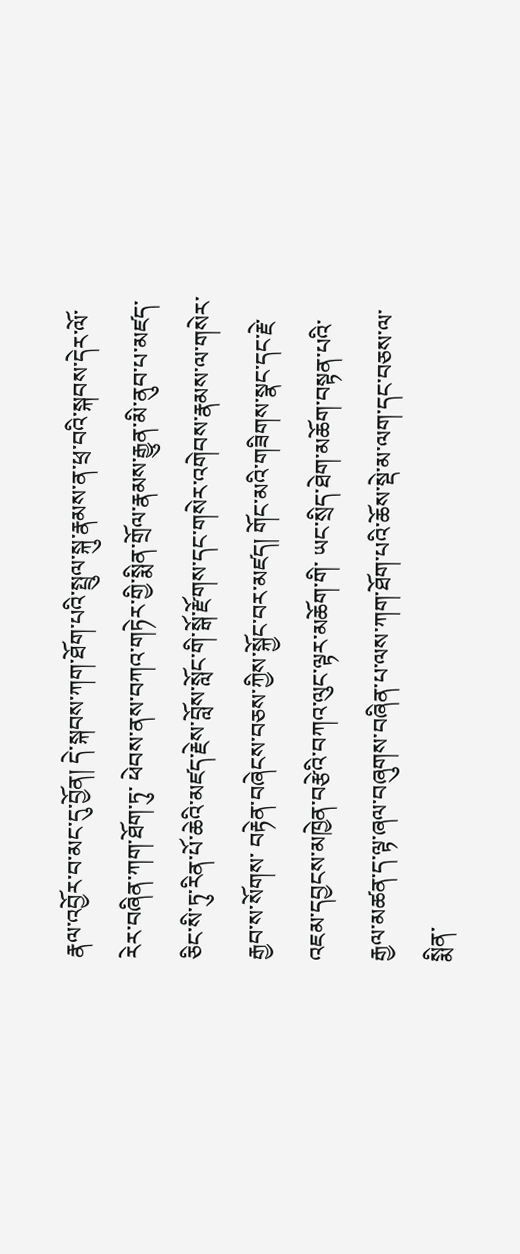རྣལ་འབྱོར་བ་མང་དུ་བྱོན། དེ་སྐབས་ཀག་ཐོག་པའི་སྤྲུལ་སྐུ་རྣམས་ན་ཕྲ་བའི་སྐབས་དེར་ལོ་རེར་བཞིན་ཀག་ཐོག་ཏུ་ ཕེབས་ནས་བཀའ་གཏེར་གྱི་སྨིན་གྲོལ་རྣམས་རྒྱུན་མི་ནུབ་པ་མཛད་ཅིང་སི་ཏུ་རིན་པོ་ཆེའི་མཛད་རྗེས་བློས་སློང་གི་སྒོ་རྫོགས་དང་གསེར་འགེབས་རྣམས་ལ་གསེར་རྒྱབ་ས་སོགས་ བརྟེན་བཞེངས་བཅས་ཀྱིས་སྐྱོང་བར་མཛད། གོང་མའི་གཟིགས་སྣང་དང་རྗེ་འཇམ་དབྱངས་མཁྱེན་བརྩེའི་བཀའ་ལུང་ལྟར་མཆོག་གི་ ཡང་སྲིད་ཐེག་མཆོག་བསྟན་པའི་རྒྱལ་མཚན་ད་ལྟ་ཞལ་བཞུགས་བཞིན་པ་ལས་ཀག་ཐོག་པའི་ཆོས་སྡེ་མ་ལག་དང་བཅས་ལ་སྨིན་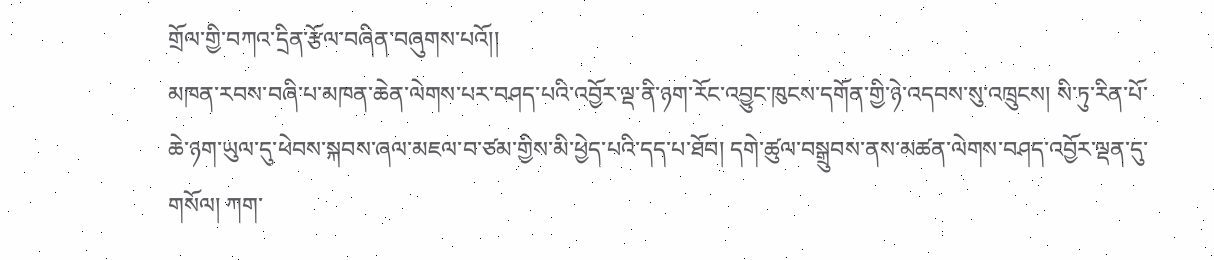གྲོལ་གྱི་བཀའ་དྲིན་རྩོལ་བཞིན་བཞུགས་པའོ།།
མཁན་རབས་བཞི་པ་མཁན་ཆེན་ལེགས་པར་བཤད་པའི་འབྱོར་ལྡ་ནི་ཉག་རོང་འབྱུང་ཁུངས་དགོན་གྱི་ཉེ་འདབས་སུ་འཁྲུངས། སི་ཏུ་རིན་པོ་ཆེ་ཉག་ཡུལ་དུ་ཕེབས་སྐབས་ཞལ་མཇལ་བ་ཙམ་གྱིས་མི་ཕྱེད་པའི་དད་པ་ཐོབ། དགེ་ཚུལ་བསྒྲུབས་ནས་མཚན་ལེགས་བཤད་འབྱོར་ལྡན་དུ་གསོལ། ཀག་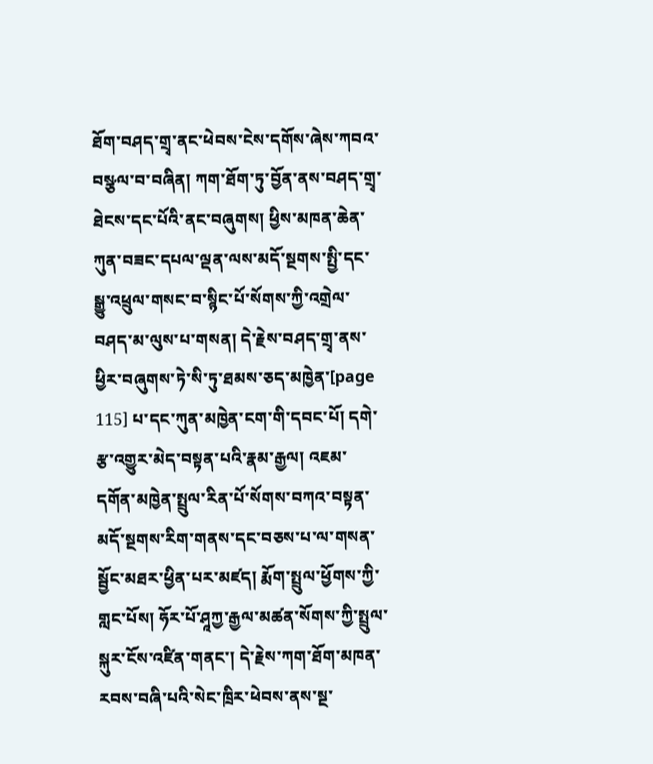ཐོག་བཤད་གྲྭ་ནང་ཕེབས་ངེས་དགོས་ཞེས་ཀབའ་བསྩལ་བ་བཞིན། ཀག་ཐོག་ཏུ་བྱོན་ནས་བཤད་གྲྭ་ཐེངས་དང་པོའི་ནང་བཞུགས། ཕྱིས་མཁན་ཆེན་ཀུན་བཟང་དཔལ་ལྡན་ལས་མདོ་སྔགས་སྤྱི་དང་སྒྱུ་འཕྲུལ་གསང་བ་སྙིང་པོ་སོགས་ཀྱི་འགྲེལ་བཤད་མ་ལུས་པ་གསན། དེ་རྗེས་བཤད་གྲྭ་ནས་ཕྱིར་བཞུགས་ཏེ་སི་ཏུ་ཐམས་ཅད་མཁྱེན་[page 115] པ་དང་ཀུན་མཁྱེན་ངག་གི་དབང་པོ། དགེ་རྩ་འགྱུར་མེད་བསྟན་པའི་རྣམ་རྒྱལ། འཇམ་དགོན་མཁྱེན་སྤྲུལ་རིན་པོ་སོགས་བཀའ་བསྟན་མདོ་སྔགས་རིག་གནས་དང་བཅས་པ་ལ་གསན་སྦྱོང་མཐར་ཕྱིན་པར་མཛད། རྨོག་སྤྲུལ་ཕྱོགས་ཀྱི་གླང་པོས། ཧོར་པོ་ཤཱཀྱ་རྒྱལ་མཚན་སོགས་ཀྱི་སྤྲུལ་སྐུར་ངོས་འཛིན་གནང་། དེ་རྗེས་ཀག་ཐོག་མཁན་རབས་བཞི་པའི་སེང་ཁྲིར་ཕེབས་ནས་སྔ་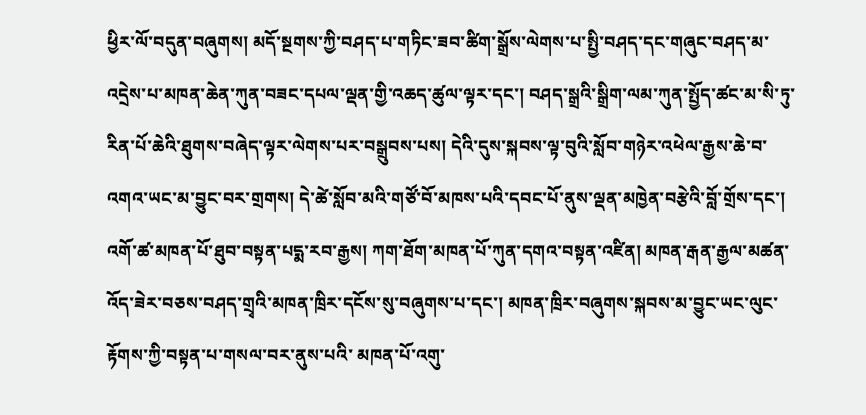ཕྱིར་ལོ་བདུན་བཞུགས། མདོ་སྔགས་ཀྱི་བཤད་པ་གཏིང་ཟབ་ཚིག་སྒྲོས་ལེགས་པ་སྤྱི་བཤད་དང་གཞུང་བཤད་མ་འདྲེས་པ་མཁན་ཆེན་ཀུན་བཟང་དཔལ་ལྡན་གྱི་འཆད་ཚུལ་ལྟར་དང་། བཤད་སྒྲའི་སྒྲིག་ལམ་ཀུན་སྤྱོད་ཚང་མ་སི་ཏུ་རིན་པོ་ཆེའི་ཐུགས་བཞེད་ལྟར་ལེགས་པར་བསྒྲུབས་པས། དེའི་དུས་སྐབས་ལྟ་བུའི་སློབ་གཉེར་འཕེལ་རྒྱས་ཆེ་བ་འགའ་ཡང་མ་བྱུང་བར་གྲགས། དེ་ཚེ་སློབ་མའི་གཙོ་བོ་མཁས་པའི་དབང་པོ་ནུས་ལྡན་མཁྱེན་བརྩེའི་བློ་གྲོས་དང་། འགོ་ཚ་མཁན་པོ་ཐུབ་བསྟན་པདྨ་རབ་རྒྱས། ཀག་ཐོག་མཁན་པོ་ཀུན་དགའ་བསྟན་འཛིན། མཁན་རྒན་རྒྱལ་མཚན་འོད་ཟེར་བཅས་བཤད་གྲྭའི་མཁན་ཁྲིར་དངོས་སུ་བཞུགས་པ་དང་། མཁན་ཁྲིར་བཞུགས་སྐབས་མ་བྱུང་ཡང་ལུང་རྟོགས་ཀྱི་བསྟན་པ་གསལ་བར་ནུས་པའི་ མཁན་པོ་འགུ་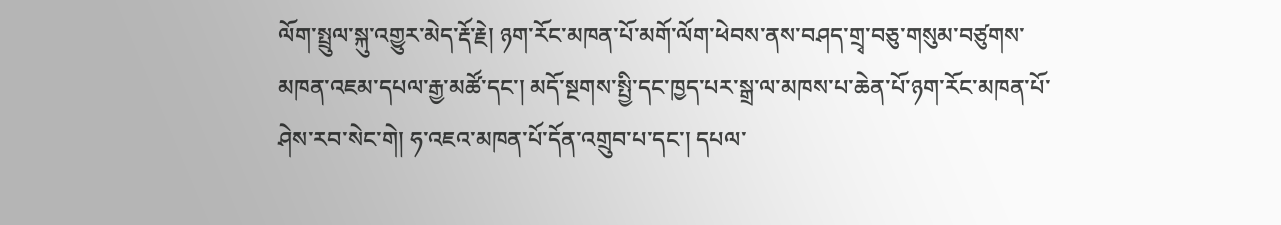ལོག་སྤྲུལ་སྐུ་འགྱུར་མེད་རྡོ་རྗེ། ཉག་རོང་མཁན་པོ་མགོ་ལོག་ཕེབས་ནས་བཤད་གྲྭ་བཅུ་གསུམ་བཙུགས་མཁན་འཇམ་དཔལ་རྒྱ་མཚོ་དང་། མདོ་སྔགས་སྤྱི་དང་ཁྱད་པར་སྒྲ་ལ་མཁས་པ་ཆེན་པོ་ཉག་རོང་མཁན་པོ་ཤེས་རབ་སེང་གེ། ཧ་འཇའ་མཁན་པོ་དོན་འགྲུབ་པ་དང་། དཔལ་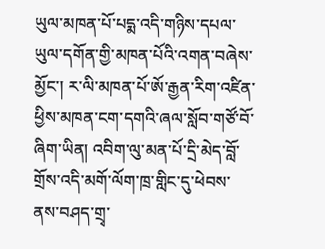ཡུལ་མཁན་པོ་པདྨ་འདི་གཉིས་དཔལ་ཡུལ་དགོན་གྱི་མཁན་པོའི་འགན་བཞེས་མྱོང་། ར་ལི་མཁན་པོ་ཨོ་རྒྱན་རིག་འཛིན་ཕྱིས་མཁན་ངག་དགའི་ཞལ་སློབ་གཙོ་བོ་ཞིག་ཡིན། འབིག་ལུ་མན་པོ་དྲི་མེད་བློ་གྲོས་འདི་མགོ་ལོག་ཁྲ་གླིང་དུ་ཕེབས་ནས་བཤད་གྲྭ་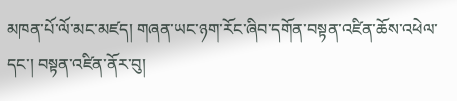མཁན་པོ་ལོ་མང་མཛད། གཞན་ཡང་ཉག་རོང་ཞིབ་དགོན་བསྟན་འཛིན་ཆོས་འཕེལ་དང་། བསྟན་འཛིན་ནོར་བུ།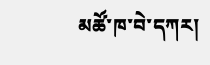མཚོ་ཁ་བེ་དཀར།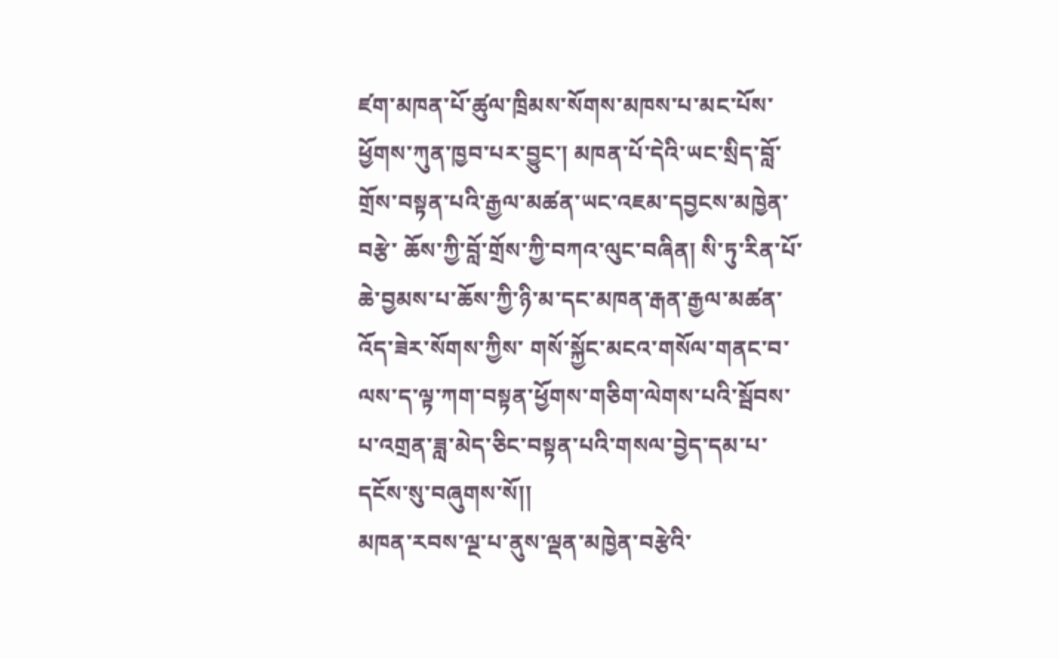ཛག་མཁན་པོ་ཚུལ་ཁྲིམས་སོགས་མཁས་པ་མང་པོས་ཕྱོགས་ཀུན་ཁྱབ་པར་བྱུང་། མཁན་པོ་དེའི་ཡང་སྲིད་བློ་གྲོས་བསྟན་པའི་རྒྱལ་མཚན་ཡང་འཇམ་དབྱངས་མཁྱེན་བརྩེ་ ཆོས་ཀྱི་བློ་གྲོས་ཀྱི་བཀའ་ལུང་བཞིན། སི་ཏུ་རིན་པོ་ཆེ་བྱམས་པ་ཆོས་ཀྱི་ཉི་མ་དང་མཁན་རྒན་རྒྱལ་མཚན་འོད་ཟེར་སོགས་ཀྱིས་ གསོ་སྐྱོང་མངའ་གསོལ་གནང་བ་ལས་ད་ལྟ་ཀག་བསྟན་ཕྱོགས་གཅིག་ལེགས་པའི་སྦོབས་པ་འགྲན་ཟླ་མེད་ཅིང་བསྟན་པའི་གསལ་བྱེད་དམ་པ་དངོས་སུ་བཞུགས་སོ།།
མཁན་རབས་ལྔ་པ་ནུས་ལྡན་མཁྱེན་བརྩེའི་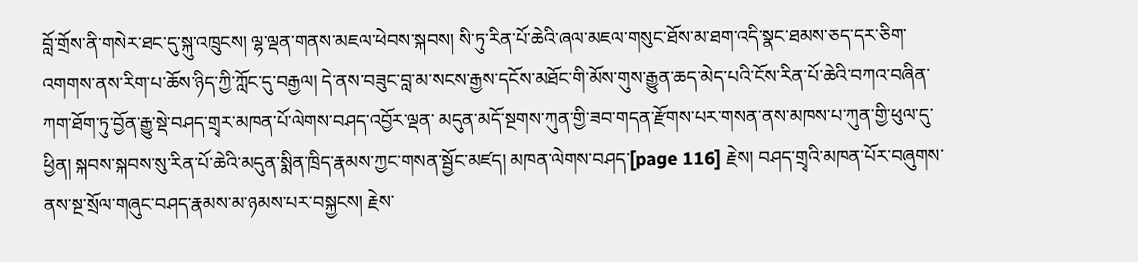བློ་གྲོས་ནི་གསེར་ཐང་དུ་སྐུ་འཁྲུངས། ལྷ་ལྡན་གནས་མཇལ་ཕེབས་སྐབས། སི་ཏུ་རིན་པོ་ཆེའི་ཞལ་མཇལ་གསུང་ཐོས་མ་ཐག་འདི་སྣང་ཐམས་ཅད་དར་ཅིག་འགགས་ནས་རིག་པ་ཆོས་ཉིད་ཀྱི་ཀློང་དུ་བརྒྱལ། དེ་ནས་བཟུང་བླ་མ་སངས་རྒྱས་དངོས་མཐོང་གི་མོས་གུས་རྒྱུན་ཆད་མེད་པའི་ངོས་རིན་པོ་ཆེའི་བཀའ་བཞིན་ཀག་ཐོག་ཏུ་བྱོན་རྒྱུ་སྡེ་བཤད་གྲྭར་མཁན་པོ་ལེགས་བཤད་འབྱོར་ལྡན་ མདུན་མདོ་སྔགས་ཀུན་གྱི་ཟབ་གདན་རྫོགས་པར་གསན་ནས་མཁས་པ་ཀུན་གྱི་ཕུལ་དུ་ཕྱིན། སྐབས་སྐབས་སུ་རིན་པོ་ཆེའི་མདུན་སྨིན་ཁྲིད་རྣམས་ཀྱང་གསན་སྦྱོང་མཛད། མཁན་ལེགས་བཤད་[page 116] རྗེས། བཤད་གྲྭའི་མཁན་པོར་བཞུགས་ནས་སྔ་སྲོལ་གཞུང་བཤད་རྣམས་མ་ཉམས་པར་བསྐྱངས། རྗེས་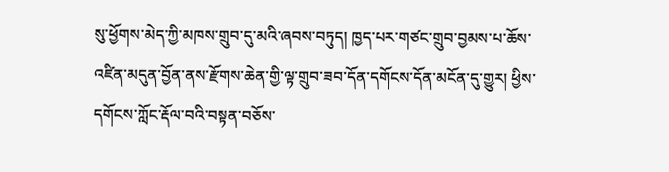སུ་ཕྱོགས་མེད་ཀྱི་མཁས་གྲུབ་དུ་མའི་ཞབས་བཏུད། ཁྱད་པར་གཙང་གྲུབ་བྱམས་པ་ཆོས་འཛིན་མདུན་བྱོན་ནས་རྫོགས་ཆེན་གྱི་ལྟ་གྲུབ་ཟབ་དོན་དགོངས་དོན་མངོན་དུ་གྱུར། ཕྱིས་དགོངས་ཀློང་རྡོལ་བའི་བསྟན་བཅོས་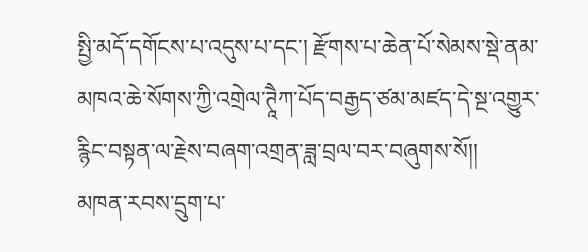སྤྱི་མདོ་དགོངས་པ་འདུས་པ་དང་། རྫོགས་པ་ཆེན་པོ་སེམས་སྡེ་ནམ་མཁའ་ཆེ་སོགས་ཀྱི་འགྲེལ་ཊཱཻཀ་པོད་བརྒྱད་ཙམ་མཛད་དེ་སྔ་འགྱུར་རྙིང་བསྟན་ལ་རྗེས་བཞག་འགྲན་ཟླ་བྲལ་བར་བཞུགས་སོ།།
མཁན་རབས་དྲུག་པ་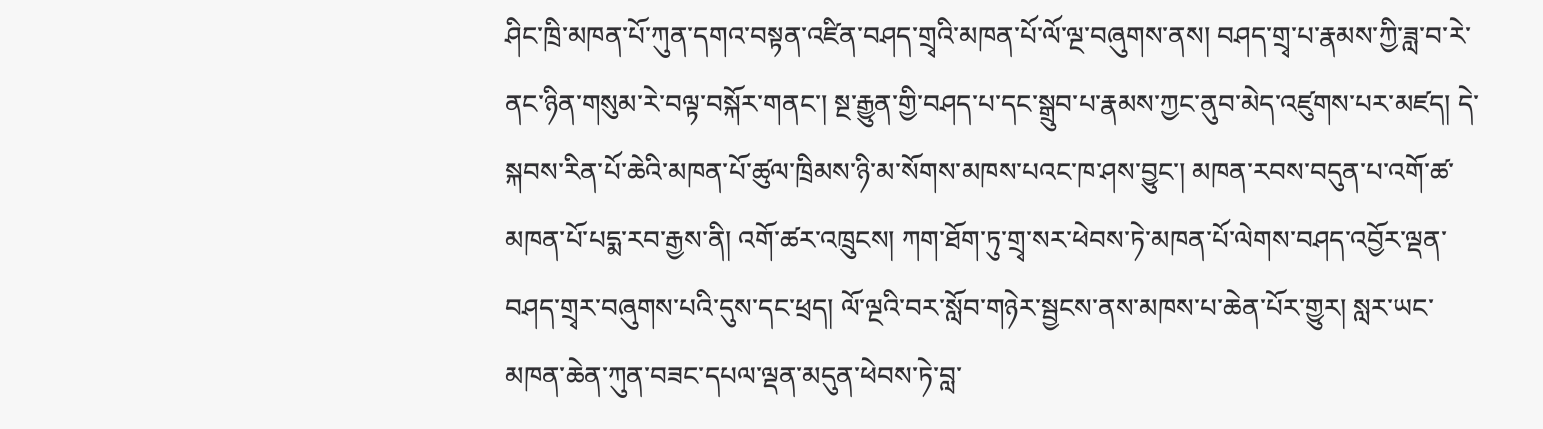ཤིང་ཁྲི་མཁན་པོ་ཀུན་དགའ་བསྟན་འཛིན་བཤད་གྲྭའི་མཁན་པོ་ལོ་ལྔ་བཞུགས་ནས། བཤད་གྲྭ་པ་རྣམས་ཀྱི་ཟླ་བ་རེ་ནང་ཉིན་གསུམ་རེ་བལྟ་བསྐོར་གནང་། སྔ་རྒྱུན་གྱི་བཤད་པ་དང་སྒྲུབ་པ་རྣམས་ཀྱང་ནུབ་མེད་འཛུགས་པར་མཛད། དེ་སྐབས་རིན་པོ་ཆེའི་མཁན་པོ་ཚུལ་ཁྲིམས་ཉི་མ་སོགས་མཁས་པའང་ཁ་ཤས་བྱུང་། མཁན་རབས་བདུན་པ་འགོ་ཚ་མཁན་པོ་པདྨ་རབ་རྒྱས་ནི། འགོ་ཚར་འཁྲུངས། ཀག་ཐོག་ཏུ་གྲྭ་སར་ཕེབས་ཏེ་མཁན་པོ་ལེགས་བཤད་འབྱོར་ལྡན་བཤད་གྲྭར་བཞུགས་པའི་དུས་དང་ཕྲད། ལོ་ལྔའི་བར་སློབ་གཉེར་སྦྱངས་ནས་མཁས་པ་ཆེན་པོར་གྱུར། སླར་ཡང་མཁན་ཆེན་ཀུན་བཟང་དཔལ་ལྡན་མདུན་ཕེབས་ཏེ་བླ་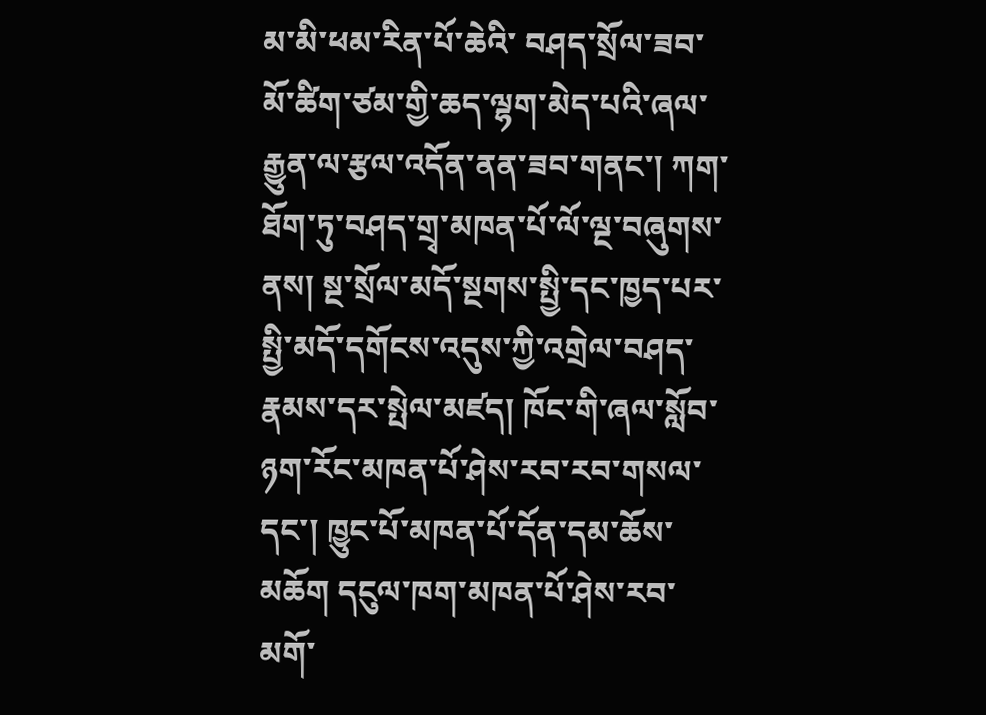མ་མི་ཕམ་རིན་པོ་ཆེའི་ བཤད་སྲོལ་ཟབ་མོ་ཚིག་ཙམ་གྱི་ཆད་ལྷག་མེད་པའི་ཞལ་རྒྱུན་ལ་རྩལ་འདོན་ནན་ཟབ་གནང་། ཀག་ཐོག་ཏུ་བཤད་གྲྭ་མཁན་པོ་ལོ་ལྔ་བཞུགས་ནས། སྔ་སྲོལ་མདོ་སྔགས་སྤྱི་དང་ཁྱད་པར་སྤྱི་མདོ་དགོངས་འདུས་ཀྱི་འགྲེལ་བཤད་རྣམས་དར་སྤེལ་མཛད། ཁོང་གི་ཞལ་སློབ་ཉག་རོང་མཁན་པོ་ཤེས་རབ་རབ་གསལ་དང་། ཁྱུང་པོ་མཁན་པོ་དོན་དམ་ཆོས་མཆོག དངུལ་ཁག་མཁན་པོ་ཤེས་རབ་མགོ་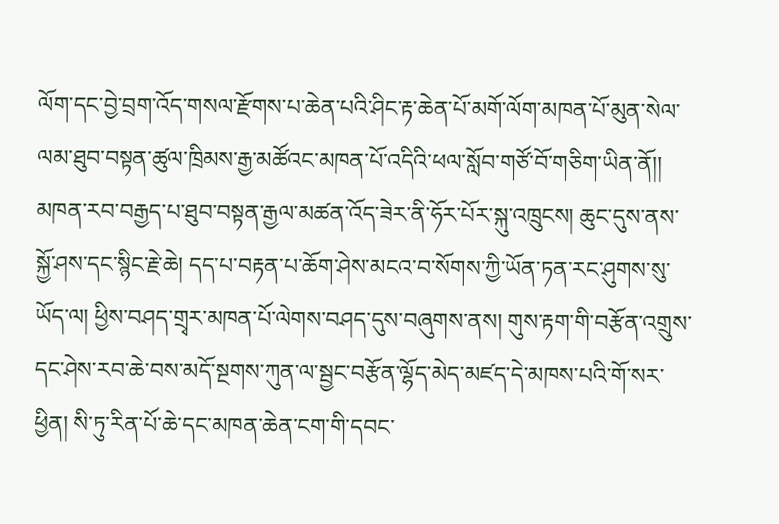ལོག་དང་བྱེ་བྲག་འོད་གསལ་རྫོགས་པ་ཆེན་པའི་ཤིང་རྟ་ཆེན་པོ་མགོ་ལོག་མཁན་པོ་མུན་སེལ་ལམ་ཐུབ་བསྟན་ཚུལ་ཁྲིམས་རྒྱ་མཚོའང་མཁན་པོ་འདིའི་ཕལ་སློབ་གཙོ་བོ་གཅིག་ཡིན་ནོ།།
མཁན་རབ་བརྒྱད་པ་ཐུབ་བསྟན་རྒྱལ་མཚན་འོད་ཟེར་ནི་ཧོར་པོར་སྐུ་འཁྲུངས། ཆུང་དུས་ནས་སྐྱོ་ཤས་དང་སྙིང་རྗེ་ཆེ། དད་པ་བརྟན་པ་ཆོག་ཤེས་མངའ་བ་སོགས་ཀྱི་ཡོན་ཏན་རང་ཤུགས་སུ་ཡོད་ལ། ཕྱིས་བཤད་གྲྭར་མཁན་པོ་ལེགས་བཤད་དུས་བཞུགས་ནས། གུས་རྟག་གི་བརྩོན་འགྲུས་དང་ཤེས་རབ་ཆེ་བས་མདོ་སྔགས་ཀུན་ལ་སྦྱང་བརྩོན་ལྷོད་མེད་མཛད་དེ་མཁས་པའི་གོ་སར་ཕྱིན། སི་ཏུ་རིན་པོ་ཆེ་དང་མཁན་ཆེན་ངག་གི་དབང་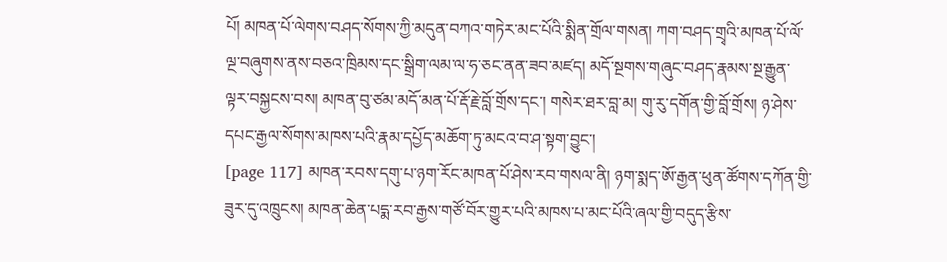པོ། མཁན་པོ་ལེགས་བཤད་སོགས་ཀྱི་མདུན་བཀའ་གཏེར་མང་པོའི་སྨིན་གྲོལ་གསན། ཀག་བཤད་གྲྭའི་མཁན་པོ་ལོ་ལྔ་བཞུགས་ནས་བཅའ་ཁྲིམས་དང་སྒྲིག་ལམ་ལ་ཧ་ཅང་ནན་ཟབ་མཛད། མདོ་སྔགས་གཞུང་བཤད་རྣམས་སྔ་རྒྱུན་ལྟར་བསྐྱངས་བས། མཁན་བུ་ཙམ་མདོ་མན་པོ་རྡོ་རྗེ་བློ་གྲོས་དང་། གསེར་ཐར་བླ་མ། གུ་རུ་དགོན་གྱི་བློ་གྲོས། ཉ་ཤེས་དཔང་རྒྱལ་སོགས་མཁས་པའི་རྣམ་དཔྱོད་མཆོག་ཏུ་མངའ་བ་ཤ་སྟག་བྱུང་།
[page 117] མཁན་རབས་དགུ་པ་ཉག་རོང་མཁན་པོ་ཤེས་རབ་གསལ་ནི། ཉག་སྨད་ཨོ་རྒྱན་ཕུན་ཚོགས་དཀོན་གྱི་ཟུར་དུ་འཁྲུངས། མཁན་ཆེན་པདྨ་རབ་རྒྱས་གཙོ་བོར་གྱུར་པའི་མཁས་པ་མང་པོའི་ཞལ་གྱི་བདུད་རྩིས་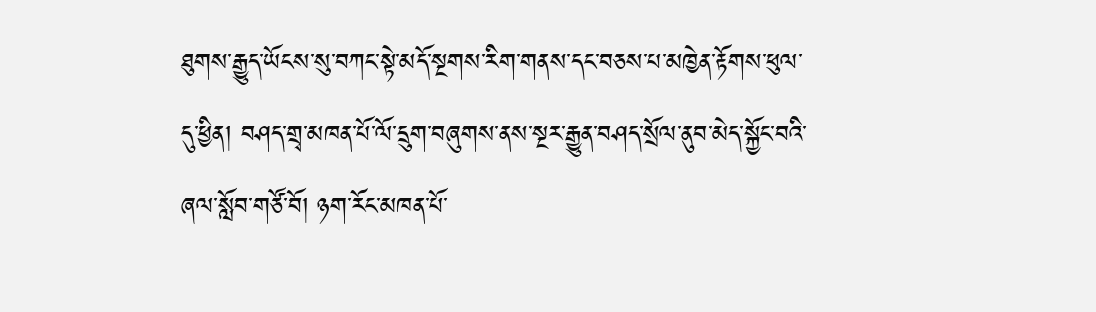ཐུགས་རྒྱུད་ཡོངས་སུ་བཀང་སྟེ་མདོ་སྔགས་རིག་གནས་དང་བཅས་པ་མཁྱེན་རྟོགས་ཕུལ་དུ་ཕྱིན། བཤད་གྲྭ་མཁན་པོ་ལོ་དྲུག་བཞུགས་ནས་སྔར་རྒྱུན་བཤད་སྲོལ་ནུབ་མེད་སྐྱོང་བའི་ཞལ་སློབ་གཙོ་བོ། ཉག་རོང་མཁན་པོ་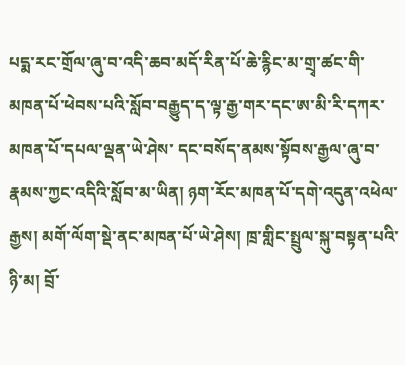པདྨ་རང་གྲོལ་ཞུ་བ་འདི་ཆབ་མདོ་རིན་པོ་ཆེ་རྙིང་མ་གྲྭ་ཚང་གི་མཁན་པོ་ཕེབས་པའི་སློབ་བརྒྱུད་ད་ལྟ་རྒྱ་གར་དང་ཨ་མི་རི་དཀར་མཁན་པོ་དཔལ་ལྡན་ཡེ་ཤེས་ དང་བསོད་ནམས་སྟོབས་རྒྱལ་ཞུ་བ་རྣམས་ཀྱང་འདིའི་སློབ་མ་ཡིན། ཉག་རོང་མཁན་པོ་དགེ་འདུན་འཕེལ་རྒྱས། མགོ་ལོག་སྡེ་ནང་མཁན་པོ་ཡེ་ཤེས། ཁྲ་གླིང་སྤྲུལ་སྐུ་བསྟན་པའི་ཉི་མ། བྲོ་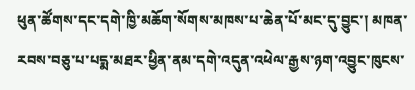ཕུན་ཚོགས་དང་དགེ་ཁྱི་མཆོག་སོགས་མཁས་པ་ཆེན་པོ་མང་དུ་བྱུང་། མཁན་རབས་བཅུ་པ་པདྨ་མཐར་ཕྱིན་ནམ་དགེ་འདུན་འཕེལ་རྒྱས་ཉག་འབྱུང་ཁུངས་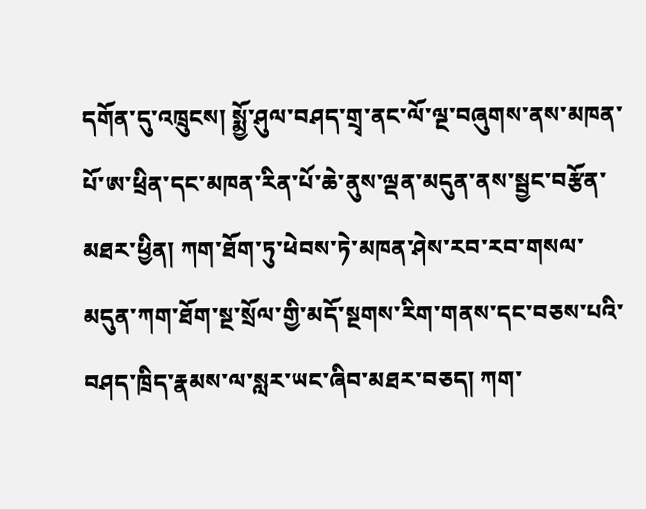དགོན་དུ་འཁྲུངས། སྨྱོ་ཤུལ་བཤད་གྲྭ་ནང་ལོ་ལྔ་བཞུགས་ནས་མཁན་པོ་ཨ་ཕྲིན་དང་མཁན་རིན་པོ་ཆེ་ནུས་ལྡན་མདུན་ནས་སྦྱང་བརྩོན་མཐར་ཕྱིན། ཀག་ཐོག་ཏུ་ཕེབས་ཏེ་མཁན་ཤེས་རབ་རབ་གསལ་མདུན་ཀག་ཐོག་སྔ་སྲོལ་གྱི་མདོ་སྔགས་རིག་གནས་དང་བཅས་པའི་བཤད་ཁྲིད་རྣམས་ལ་སླར་ཡང་ཞིབ་མཐར་བཅད། ཀག་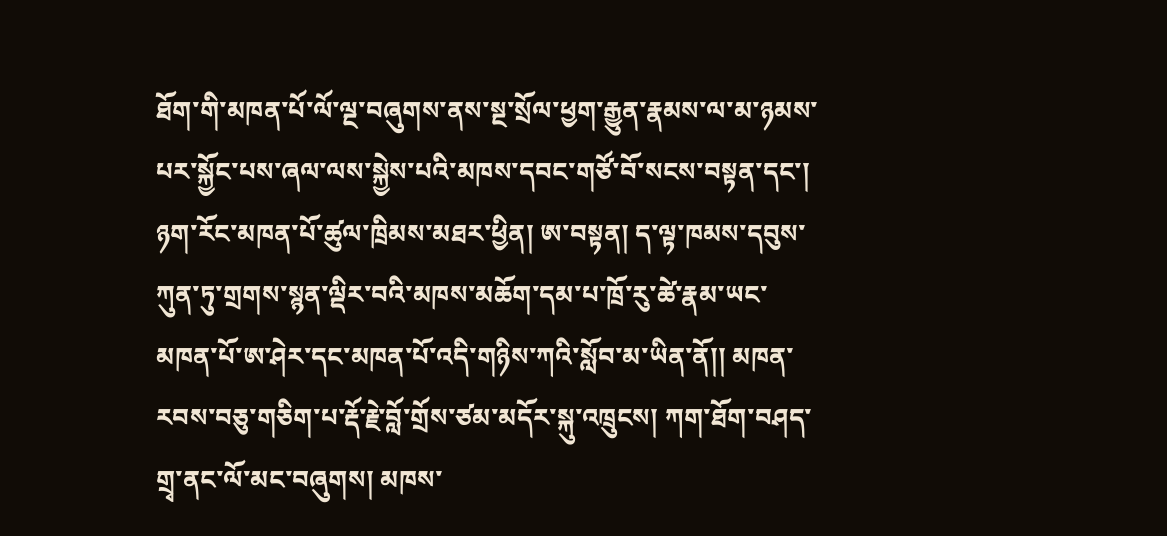ཐོག་གི་མཁན་པོ་ལོ་ལྔ་བཞུགས་ནས་སྔ་སྲོལ་ཕྱག་རྒྱུན་རྣམས་ལ་མ་ཉམས་པར་སྐྱོང་པས་ཞལ་ལས་སྐྱེས་པའི་མཁས་དབང་གཙོ་བོ་སངས་བསྟན་དང་། ཉག་རོང་མཁན་པོ་ཚུལ་ཁྲིམས་མཐར་ཕྱིན། ཨ་བསྟན། ད་ལྟ་ཁམས་དབུས་ཀུན་ཏུ་གྲགས་སྙན་ལྡིར་བའི་མཁས་མཆོག་དམ་པ་ཁྲོ་རུ་ཚེ་རྣམ་ཡང་མཁན་པོ་ཨ་ཤེར་དང་མཁན་པོ་འདི་གཉིས་ཀའི་སློབ་མ་ཡིན་ནོ།། མཁན་རབས་བཅུ་གཅིག་པ་རྡོ་རྗེ་བློ་གྲོས་ཙམ་མདོར་སྐུ་འཁྲུངས། ཀག་ཐོག་བཤད་གྲྭ་ནང་ལོ་མང་བཞུགས། མཁས་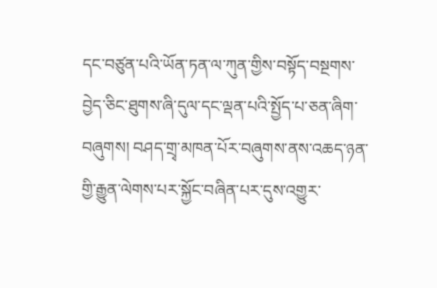དང་བཙུན་པའི་ཡོན་ཏན་ལ་ཀུན་གྱིས་བསྟོད་བསྔགས་བྱེད་ཅིང་ཐུགས་ཞི་དུལ་དང་ལྡན་པའི་སྤྱོད་པ་ཅན་ཞིག་བཞུགས། བཤད་གྲྭ་མཁན་པོར་བཞུགས་ནས་འཆད་ཉན་གྱི་རྒྱུན་ལེགས་པར་སྐྱོང་བཞིན་པར་དུས་འགྱུར་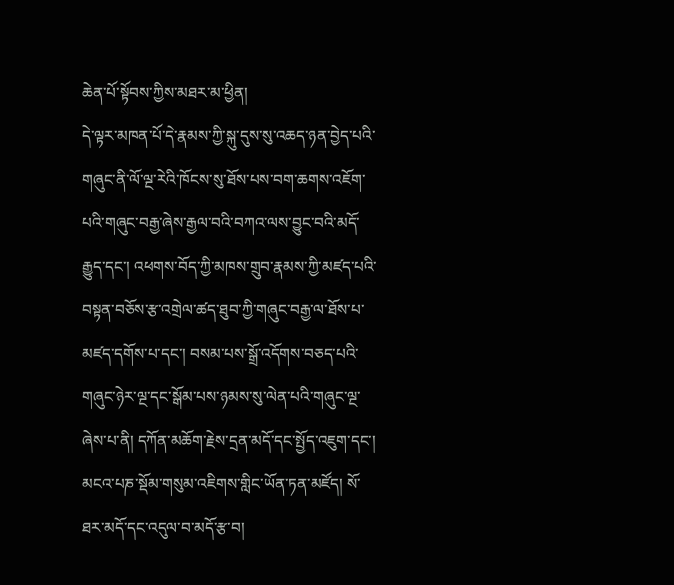ཆེན་པོ་སྟོབས་ཀྱིས་མཐར་མ་ཕྱིན།
དེ་ལྟར་མཁན་པོ་དེ་རྣམས་ཀྱི་སྐུ་དུས་སུ་འཆད་ཉན་བྱེད་པའི་གཞུང་ནི་ལོ་ལྔ་རེའི་ཁོངས་སུ་ཐོས་པས་བག་ཆགས་འཇོག་པའི་གཞུང་བརྒྱ་ཞེས་རྒྱལ་བའི་བཀའ་ལས་བྱུང་བའི་མདོ་རྒྱུད་དང་། འཕགས་བོད་ཀྱི་མཁས་གྲུབ་རྣམས་ཀྱི་མཛད་པའི་བསྟན་བཅོས་རྩ་འགྲེལ་ཚད་ཐུབ་ཀྱི་གཞུང་བརྒྱ་ལ་ཐོས་པ་མཛད་དགོས་པ་དང་། བསམ་པས་སྒྲོ་འདོགས་བཅད་པའི་གཞུང་ཉེར་ལྔ་དང་སྒོམ་པས་ཉམས་སུ་ལེན་པའི་གཞུང་ལྔ་ཞེས་པ་ནི། དཀོན་མཆོག་རྗེས་དྲན་མདོ་དང་སྤྱོད་འཇུག་དང་། མངའ་པཎ་སྡོམ་གསུམ་འཇིགས་གླིང་ཡོན་ཏན་མཛོད། སོ་ཐར་མདོ་དང་འདུལ་བ་མདོ་རྩ་བ།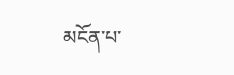མངོན་པ་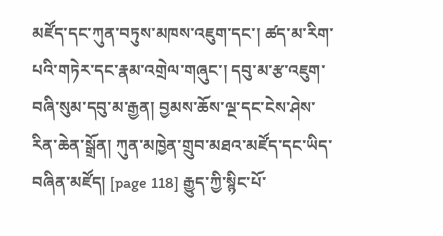མཛོད་དང་ཀུན་བཏུས་མཁས་འཇུག་དང་། ཚད་མ་རིག་པའི་གཏེར་དང་རྣམ་འགྲེལ་གཞུང་། དབུ་མ་རྩ་འཇུག་བཞི་སུམ་དབུ་མ་རྒྱན། བྱམས་ཆོས་ལྔ་དང་ངེས་ཤེས་རིན་ཆེན་སྒྲོན། ཀུན་མཁྱེན་གྲུབ་མཐའ་མཛོད་དང་ཡིད་བཞིན་མཛོད། [page 118] རྒྱུད་ཀྱི་སྙིང་པོ་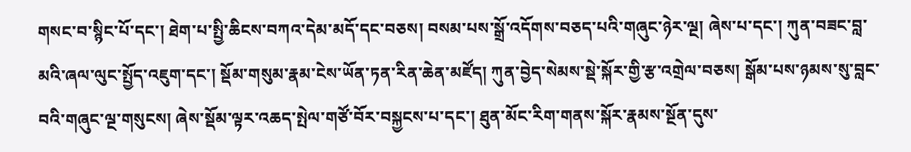གསང་བ་སྙིང་པོ་དང་། ཐེག་པ་སྤྱི་ཆིངས་བཀའ་དེམ་མདོ་དང་བཅས། བསམ་པས་སྒྲོ་འདོགས་བཅད་པའི་གཞུང་ཉེར་ལྔ། ཞེས་པ་དང་། ཀུན་བཟང་བླ་མའི་ཞལ་ལུང་སྤྱོད་འཇུག་དང་། སྡོམ་གསུམ་རྣམ་ངེས་ཡོན་ཏན་རིན་ཆེན་མཛོད། ཀུན་བྱེད་སེམས་སྡེ་སྐོར་གྱི་རྩ་འགྲེལ་བཅས། སྒོམ་པས་ཉམས་སུ་བླང་བའི་གཞུང་ལྔ་གསུངས། ཞེས་སྡོམ་ལྟར་འཆད་སྤེལ་གཙོ་བོར་བསྐྱངས་པ་དང་། ཐུན་མོང་རིག་གནས་སྐོར་རྣམས་སྔོན་དུས་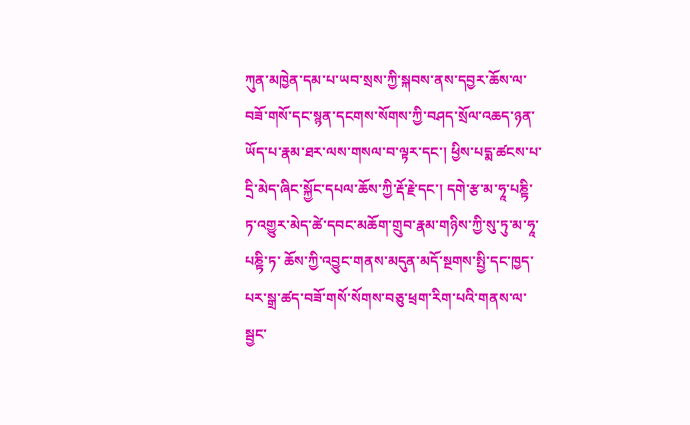ཀུན་མཁྱེན་དམ་པ་ཡབ་སྲས་ཀྱི་སྐབས་ནས་དབྱར་ཆོས་ལ་བཟོ་གསོ་དང་སྙན་དངགས་སོགས་ཀྱི་བཤད་སྲོལ་འཆད་ཉན་ཡོད་པ་རྣམ་ཐར་ལས་གསལ་བ་ལྟར་དང་། ཕྱིས་པདྨ་ཚངས་པ་དྲི་མེད་ཞིང་སྐྱོང་དཔལ་ཆོས་ཀྱི་རྡོ་རྗེ་དང་། དགེ་རྩ་མ་ཧཱ་པཎྟི་ཏ་འགྱུར་མེད་ཚེ་དབང་མཆོག་གྲུབ་རྣམ་གཉིས་ཀྱི་སུ་ཏུ་མ་ཧཱ་པཎྟི་ཏ་ ཆོས་ཀྱི་འབྱུང་གནས་མདུན་མདོ་སྔགས་སྤྱི་དང་ཁྱད་པར་སྒྲ་ཚད་བཟོ་གསོ་སོགས་བཅུ་ཕྲག་རིག་པའི་གནས་ལ་སྦྱང་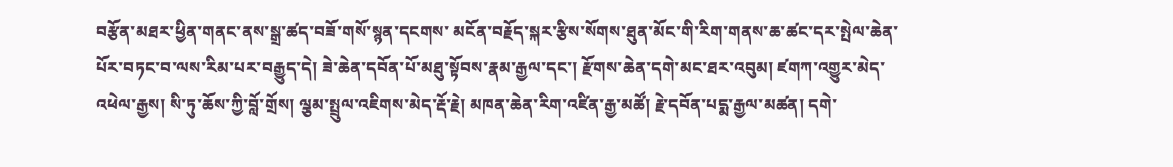བརྩོན་མཐར་ཕྱིན་གནང་ནས་སྒྲ་ཚད་བཟོ་གསོ་སྙན་དངགས་ མངོན་བརྗོད་སྐར་རྩིས་སོགས་ཐུན་མོང་གི་རིག་གནས་ཆ་ཚང་དར་སྤེལ་ཆེན་པོར་བཏང་བ་ལས་རིམ་པར་བརྒྱུད་དེ། ཟེ་ཆེན་དབོན་པོ་མཐུ་སྟོབས་རྣམ་རྒྱལ་དང་། རྫོགས་ཆེན་དགེ་མང་ཐར་འབུམ། ཛགཀ་འགྱུར་མེད་འཕེལ་རྒྱས། སི་ཏུ་ཆོས་ཀྱི་བློ་གྲོས། ལྕམ་སྤྲུལ་འཇིགས་མེད་རྡོ་རྗེ། མཁན་ཆེན་རིག་འཛིན་རྒྱ་མཚོ། རྗེ་དབོན་པདྨ་རྒྱལ་མཚན། དགེ་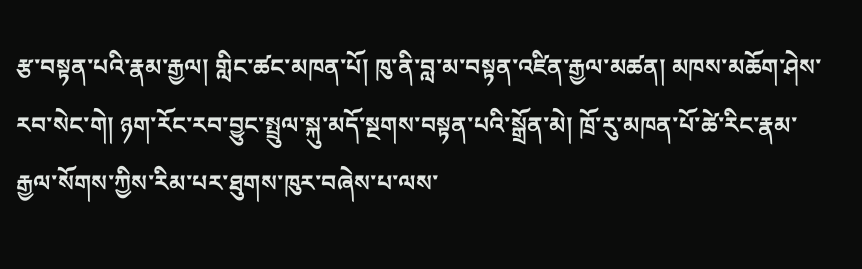རྩ་བསྟན་པའི་རྣམ་རྒྱལ། གླིང་ཚང་མཁན་པོ། ཁུ་ནི་བླ་མ་བསྟན་འཛིན་རྒྱལ་མཚན། མཁས་མཆོག་ཤེས་རབ་སེང་གེ། ཉག་རོང་རབ་བྱུང་སྤྲུལ་སྐུ་མདོ་སྔགས་བསྟན་པའི་སྒྲོན་མེ། ཁྲོ་རུ་མཁན་པོ་ཚེ་རིང་རྣམ་རྒྱལ་སོགས་ཀྱིས་རིམ་པར་ཐུགས་ཁུར་བཞེས་པ་ལས་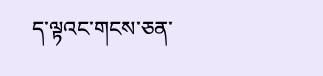ད་ལྟའང་གངས་ཅན་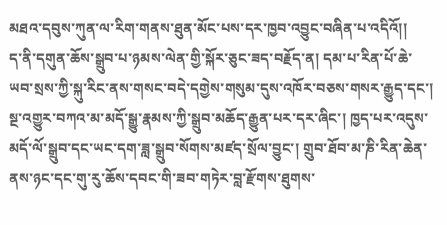མཐའ་དབུས་ཀུན་ལ་རིག་གནས་ཐུན་མོང་པས་དར་ཁྱབ་འབྱུང་བཞིན་པ་འདིའོ།།
ད་ནི་དགུན་ཆོས་སྒྲུབ་པ་ཉམས་ལེན་གྱི་སྐོར་ཅུང་ཟད་བརྗོད་ན། དམ་པ་རིན་པོ་ཆེ་ཡབ་སྲས་ཀྱི་སྐུ་རིང་ནས་གསང་བདེ་དགྱེས་གསུམ་དུས་འཁོར་བཅས་གསར་རྒྱུད་དང་། སྔ་འགྱུར་བཀའ་མ་མདོ་སྒྱུ་རྣམས་ཀྱི་སྒྲུབ་མཆོད་རྒྱུན་པར་དར་ཞིང་། ཁྱད་པར་འདུས་མདོ་ལོ་སྒྲུབ་དང་ཡང་དག་ཟླ་སྒྲུབ་སོགས་མཛད་སྲོལ་བྱུང་། གྲུབ་ཐོབ་མ་ཎི་རིན་ཆེན་ནས་ཉང་དང་གུ་རུ་ཆོས་དབང་གི་ཟབ་གཏེར་བླ་རྫོགས་ཐུགས་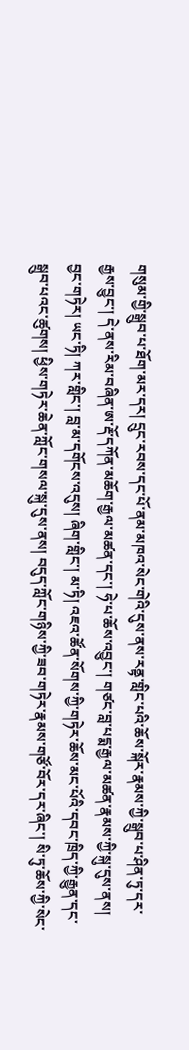གསུམ་གྱི་སྒྲུབ་པ་ཐོག་མར་དར། དྲུང་རབས་དང་པོ་ནམ་མཁའ་སེང་གེའི་དུས་ནས་རནྟ་གླིང་པའི་ཆོས་སྐོར་རྣམས་ཀྱི་སྒྲུབ་པ་ཤིན་ཏུ་དར་རྒྱས་བྱུང་། དེ་ནས་རིམ་བཞིན་ཨ་རྡོ་དཀོན་མཆོག་རྒྱལ་མཚན་དང་། ཧེ་པ་ཆོས་འབྱུང་། གཙང་བླ་པདྨ་རྒྱལ་མཚན་རྣམས་ཀྱི་སྐུ་དུས་ནས། བྱང་གཏེར། ཡང་ཏི། ཀར་གླིང་། བླ་མ་དགོངས་འདུས། ཞིག་གླིང་། མ་ཏི། འཇའ་ཚོན་སོགས་ཀྱི་གཏེར་ཆོས་མང་པོའི་དབང་ཁྲིད་ཀྱི་རྒྱུན་དང་སྒྲུབ་པའང་ཚུགས། ཕྱིས་གཏེར་ཆེན་ཀློང་གསལ་སྐུ་དུས་ནས། བདུད་ཀློང་གཉིས་ཀྱི་ཟབ་གཏེར་རྣམས་གཙོ་བོར་དར་ཞིང་། སི་ཏུ་ཆོས་ཀྱི་སེང་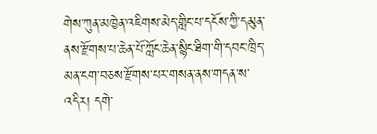གེས་ཀུན་མཁྱེན་འཇིགས་མེད་གླིང་པ་དངོས་ཀྱི་དམུན་ནས་རྫོགས་པ་ཆེན་པོ་ཀློང་ཆེན་སྙིང་ཐིག་གི་དབང་ཁྲིད་མན་ངག་བཅས་རྫོགས་པར་གསན་ནས་གདན་ས་འདིར། དགེ་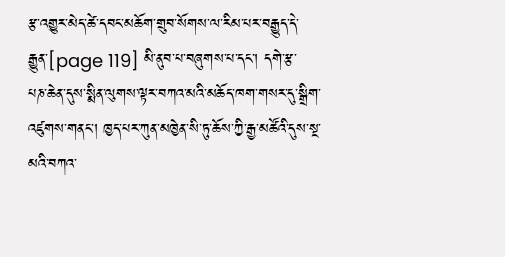རྩ་འགྱུར་མེད་ཚེ་དབང་མཆོག་གྲུབ་སོགས་ལ་རིམ་པར་བརྒྱུད་དེ་རྒྱུན་[page 119] མི་ནུབ་པ་བཞུགས་པ་དང་། དགེ་རྩ་པཎ་ཆེན་དུས་སྨིན་ལུགས་ལྟར་བཀའ་མའི་མཆོད་ཁག་གསར་དུ་སྒྲིག་འཛུགས་གནང་། ཁྱད་པར་ཀུན་མཁྱེན་སི་ཏུ་ཆོས་ཀྱི་རྒྱ་མཚོའི་དུས་སྔ་མའི་བཀའ་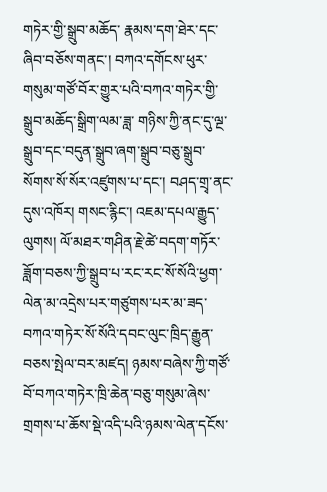གཏེར་གྱི་སྒྲུབ་མཆོད་ རྣམས་དག་ཐེར་དང་ཞིབ་བཅོས་གནང་། བཀའ་དགོངས་ཕུར་གསུམ་གཙོ་བོར་གྱུར་པའི་བཀའ་གཏེར་གྱི་སྒྲུབ་མཆོད་སྒྲིག་ལམ་ཟླ་ གཉིས་ཀྱི་ནང་དུ་ལྔ་སྒྲུབ་དང་བདུན་སྒྲུབ་ཞག་སྒྲུབ་བཅུ་སྒྲུབ་སོགས་སོ་སོར་འཛུགས་པ་དང་། བཤད་གྲྭ་ནང་དུས་འཁོར། གསང་རྙིང་། འཇམ་དཔལ་རྒྱུད་ལུགས། ལོ་མཐར་གཤིན་རྗེ་ཚེ་བདག་གཏོར་ཟློག་བཅས་ཀྱི་སྒྲུབ་པ་རང་རང་སོ་སོའི་ཕྱག་ལེན་མ་འདྲེས་པར་གཙུགས་པར་མ་ཟད་བཀའ་གཏེར་སོ་སོའི་དབང་ལུང་ཁྲིད་རྒྱུན་བཅས་སྤེལ་བར་མཛད། ཉམས་བཞེས་ཀྱི་གཙོ་བོ་བཀའ་གཏེར་ཁྲི་ཆེན་བཅུ་གསུམ་ཞེས་གྲགས་པ་ཆོས་སྡེ་འདི་པའི་ཉམས་ལེན་དངོས་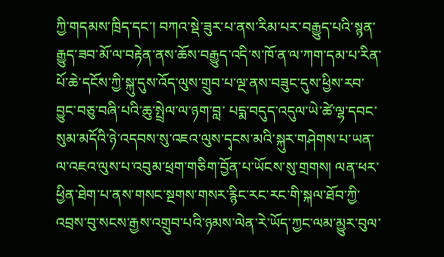ཀྱི་གདམས་ཁྲིད་དང་། བཀའ་སྡེ་ཟུར་པ་ནས་རིམ་པར་བརྒྱུད་པའི་སྙན་ རྒྱུད་ཟབ་མོ་ལ་བརྟེན་ནས་ཆོས་བརྒྱུད་འདི་ས་ཁོ་ན་ལ་ཀག་དམ་པ་རིན་པོ་ཆེ་དངོས་ཀྱི་སྐུ་དུས་འོད་ལུས་གྲུབ་པ་ལྔ་ནས་བཟུང་དུས་ཕྱིས་རབ་བྱུང་བཅུ་བཞི་པའི་ཆུ་སྤྲེལ་ལ་ཉག་བླ་ པདྨ་བདུད་འདུལ་ཡེ་ཚེ་ལྷ་དབང་སུམ་མདོའི་ཉེ་འདབས་སུ་འཇའ་ལུས་དྭངས་མའི་སྐུར་གཤེགས་པ་ཡན་ལ་འཇའ་ལུས་པ་འབུམ་ཕྲག་གཅིག་བྱོན་པ་ཡོངས་སུ་གྲགས། ལན་ཕར་ཕྱིན་ཐེག་པ་ནས་གསང་སྔགས་གསར་རྙིང་རང་རང་གི་སྐལ་ཐོབ་ཀྱི་འབྲས་བུ་སངས་རྒྱས་འགྲུབ་པའི་ཉམས་ལེན་རེ་ཡོད་ཀྱང་ལམ་མྱུར་བུལ་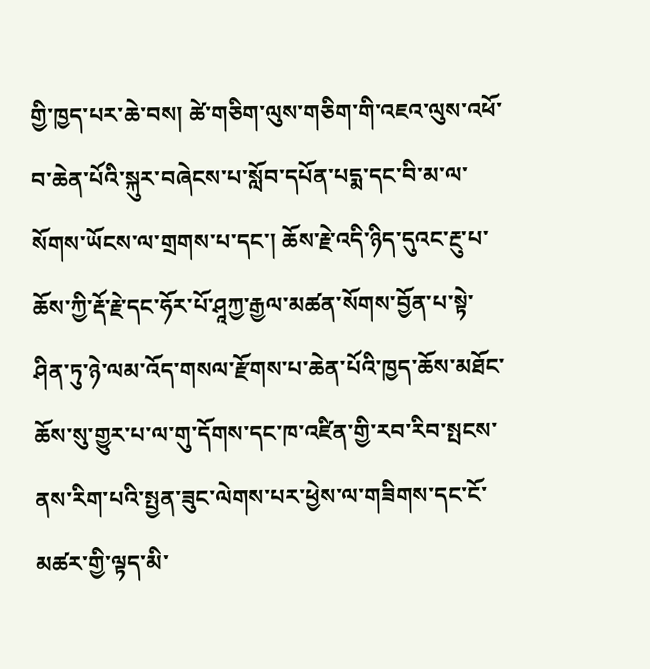གྱི་ཁྱད་པར་ཆེ་བས། ཚེ་གཅིག་ལུས་གཅིག་གི་འཇའ་ལུས་འཕོ་བ་ཆེན་པོའི་སྐུར་བཞེངས་པ་སློབ་དཔོན་པདྨ་དང་བི་མ་ལ་སོགས་ཡོངས་ལ་གྲགས་པ་དང་། ཆོས་རྗེ་འདི་ཉིད་དུའང་རྔུ་པ་ཆོས་ཀྱི་རྡོ་རྗེ་དང་ཧོར་པོ་ཤཱཀྱ་རྒྱལ་མཚན་སོགས་བྱོན་པ་སྟེ་ཤིན་ཏུ་ཉེ་ལམ་འོད་གསལ་རྫོགས་པ་ཆེན་པོའི་ཁྱད་ཆོས་མཐོང་ཆོས་སུ་གྱུར་པ་ལ་གུ་དོགས་དང་ཁ་འཛིན་གྱི་རབ་རིབ་སྤངས་ནས་རིག་པའི་སྤྱན་ཟུང་ལེགས་པར་ཕྱེས་ལ་གཟིགས་དང་ངོ་མཚར་གྱི་ལྟད་མི་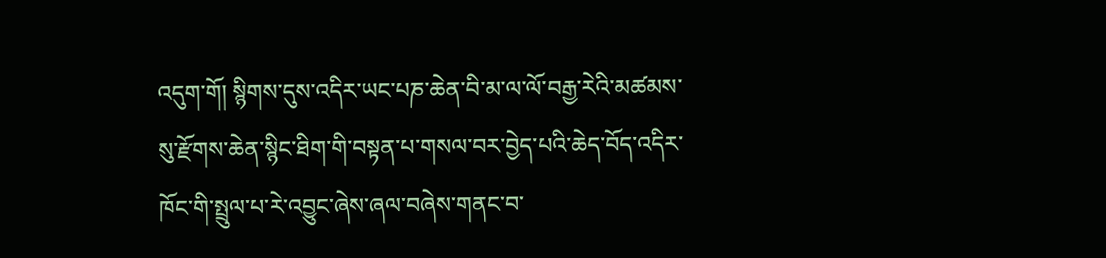འདུག་གོ། སྙིགས་དུས་འདིར་ཡང་པཎ་ཆེན་བི་མ་ལ་ལོ་བརྒྱ་རེའི་མཚམས་སུ་རྫོགས་ཆེན་སྙིང་ཐིག་གི་བསྟན་པ་གསལ་བར་བྱེད་པའི་ཆེད་བོད་འདིར་ཁོང་གི་སྤྲུལ་པ་རེ་འབྱུང་ཞེས་ཞལ་བཞེས་གནང་བ་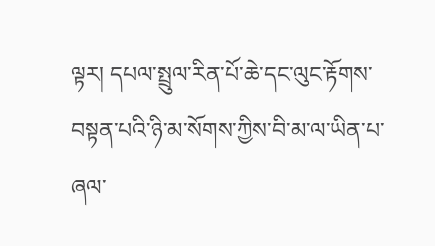ལྟར། དཔལ་སྤྲུལ་རིན་པོ་ཆེ་དང་ལུང་རྟོགས་བསྟན་པའི་ཉི་མ་སོགས་ཀྱིས་བི་མ་ལ་ཡིན་པ་ཞལ་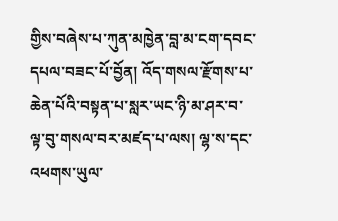གྱིས་བཞེས་པ་ཀུན་མཁྱེན་བླ་མ་ངག་དབང་དཔལ་བཟང་པོ་བྱོན། འོད་གསལ་རྫོགས་པ་ཆེན་པོའི་བསྟན་པ་སླར་ཡང་ཉི་མ་ཤར་བ་ལྟ་བུ་གསལ་བར་མཛད་པ་ལས། ལྷ་ས་དང་འཕགས་ཡུལ་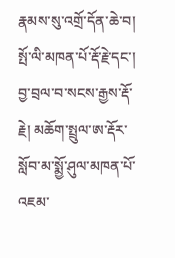རྣམས་སུ་འགྲོ་དོན་ཆེ་བ། སྤོ་ལི་མཁན་པོ་རྡོ་རྗེ་དང་། བྱ་བྲལ་བ་སངས་རྒྱས་རྡོ་རྗེ། མཆོག་སྤྲུལ་ཨ་རྡོར་སློབ་མ་སྨྱོ་ཤུལ་མཁན་པོ་འཇམ་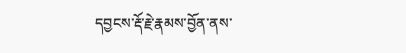དབྱངས་རྡོ་རྗེ་རྣམས་བྱོན་ནས་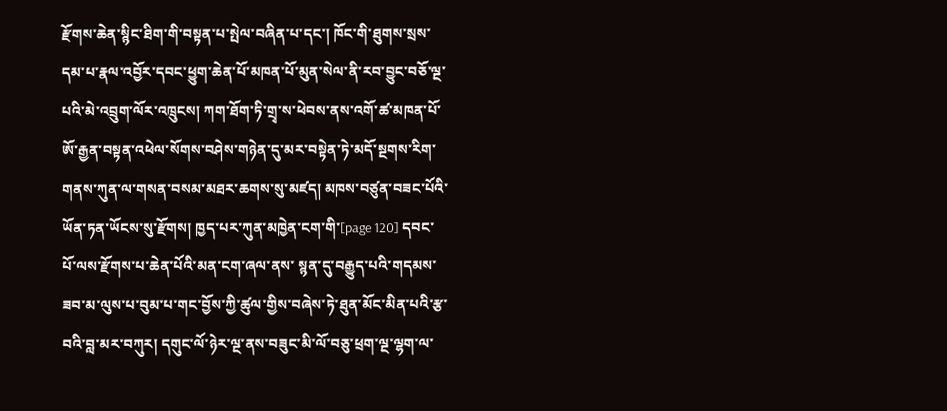རྫོགས་ཆེན་སྙིང་ཐིག་གི་བསྟན་པ་སྤེལ་བཞིན་པ་དང་། ཁོང་གི་ཐུགས་སྲས་དམ་པ་རྣལ་འབྱོར་དབང་ཕྱུག་ཆེན་པོ་མཁན་པོ་མུན་སེལ་ནི་རབ་བྱུང་བཅོ་ལྔ་པའི་མེ་འབྲུག་ལོར་འཁྲུངས། ཀག་ཐོག་ཏི་གྲྭ་ས་ཕེབས་ནས་འགོ་ཚ་མཁན་པོ་ཨོ་རྒྱན་བསྟན་འཕེལ་སོགས་བཤེས་གཉེན་དུ་མར་བསྟེན་ཏེ་མདོ་སྔགས་རིག་གནས་ཀུན་ལ་གསན་བསམ་མཐར་ཆགས་སུ་མཛད། མཁས་བཙུན་བཟང་པོའི་ཡོན་ཏན་ཡོངས་སུ་རྫོགས། ཁྱད་པར་ཀུན་མཁྱེན་ངག་གི་[page 120] དབང་པོ་ལས་རྫོགས་པ་ཆེན་པོའི་མན་ངག་ཞལ་ནས་ སྙན་དུ་བརྒྱུད་པའི་གདམས་ཟབ་མ་ལུས་པ་བུམ་པ་གང་བྱོས་ཀྱི་ཚུལ་གྱིས་བཞེས་ཏེ་ཐུན་མོང་མིན་པའི་རྩ་བའི་བླ་མར་བཀུར། དགུང་ལོ་ཉེར་ལྔ་ནས་བཟུང་མི་ལོ་བཅུ་ཕྲག་ལྔ་ལྷག་ལ་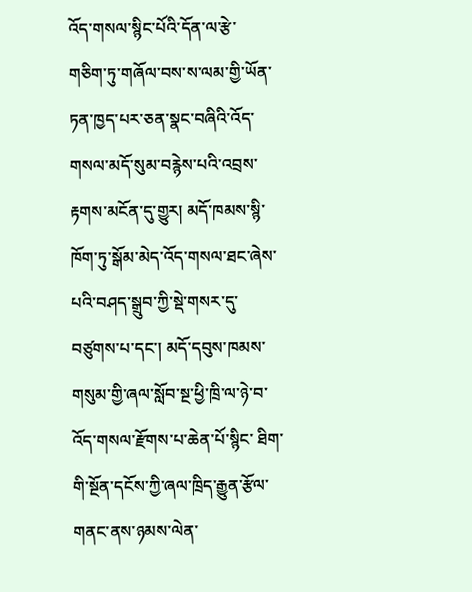འོད་གསལ་སྙིང་པོའི་དོན་ལ་རྩེ་ གཅིག་ཏུ་གཞོལ་བས་ས་ལམ་གྱི་ཡོན་ཏན་ཁྱད་པར་ཅན་སྣང་བཞིའི་འོད་གསལ་མདོ་སུམ་བརྙེས་པའི་འབྲས་རྟགས་མངོན་དུ་གྱུར། མདོ་ཁམས་སྙི་ཁོག་ཏུ་སྒོམ་མེད་འོད་གསལ་ཐང་ཞེས་པའི་བཤད་སྒྲུབ་ཀྱི་སྡེ་གསར་དུ་བཙུགས་པ་དང་། མདོ་དབུས་ཁམས་གསུམ་གྱི་ཞལ་སློབ་སྔ་ཕྱི་ཁྲི་ལ་ཉེ་བ་འོད་གསལ་རྫོགས་པ་ཆེན་པོ་སྙིང་ ཐིག་གི་སྔོན་དངོས་ཀྱི་ཞལ་ཁྲིད་རྒྱུན་རྩོལ་གནང་ནས་ཉམས་ལེན་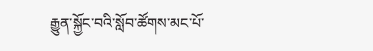རྒྱུན་སྐྱོང་བའི་སློབ་ཚོགས་མང་པོ་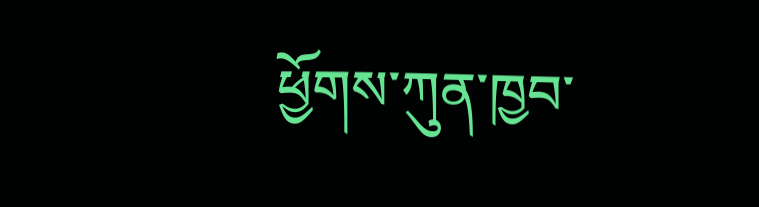ཕྱོགས་ཀུན་ཁྱབ་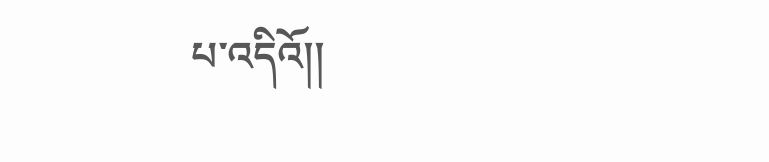པ་འདིའོ།།